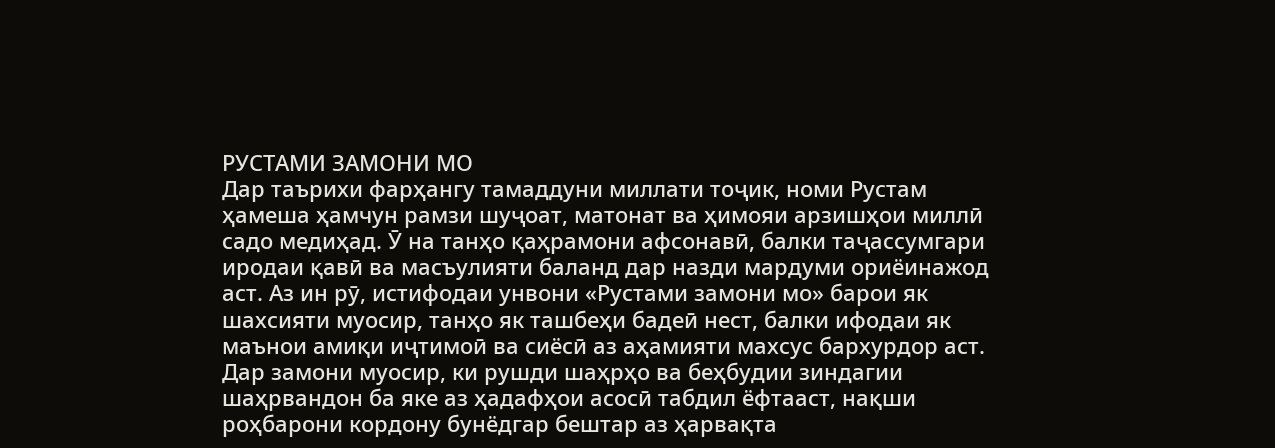РУСТАМИ ЗАМОНИ МО
Дар таърихи фарҳангу тамаддуни миллати тоҷик, номи Рустам ҳамеша ҳамчун рамзи шуҷоат, матонат ва ҳимояи арзишҳои миллӣ садо медиҳад. Ӯ на танҳо қаҳрамони афсонавӣ, балки таҷассумгари иродаи қавӣ ва масъулияти баланд дар назди мардуми ориёинажод аст. Аз ин рӯ, истифодаи унвони «Рустами замони мо» барои як шахсияти муосир, танҳо як ташбеҳи бадеӣ нест, балки ифодаи як маънои амиқи иҷтимоӣ ва сиёсӣ аз аҳамияти махсус бархурдор аст.
Дар замони муосир, ки рушди шаҳрҳо ва беҳбудии зиндагии шаҳрвандон ба яке аз ҳадафҳои асосӣ табдил ёфтааст, нақши роҳбарони кордону бунёдгар бештар аз ҳарвақта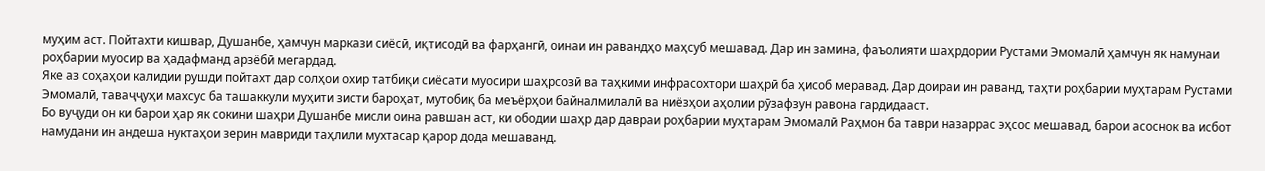муҳим аст. Пойтахти кишвар, Душанбе, ҳамчун маркази сиёсӣ, иқтисодӣ ва фарҳангӣ, оинаи ин равандҳо маҳсуб мешавад. Дар ин замина, фаъолияти шаҳрдории Рустами Эмомалӣ ҳамчун як намунаи роҳбарии муосир ва ҳадафманд арзёбӣ мегардад.
Яке аз соҳаҳои калидии рушди пойтахт дар солҳои охир татбиқи сиёсати муосири шаҳрсозӣ ва таҳкими инфрасохтори шаҳрӣ ба ҳисоб меравад. Дар доираи ин раванд, таҳти роҳбарии муҳтарам Рустами Эмомалӣ, таваҷҷуҳи махсус ба ташаккули муҳити зисти бароҳат, мутобиқ ба меъёрҳои байналмилалӣ ва ниёзҳои аҳолии рӯзафзун равона гардидааст.
Бо вуҷуди он ки барои ҳар як сокини шаҳри Душанбе мисли оина равшан аст, ки ободии шаҳр дар давраи роҳбарии муҳтарам Эмомалӣ Раҳмон ба таври назаррас эҳсос мешавад, барои асоснок ва исбот намудани ин андеша нуктаҳои зерин мавриди таҳлили мухтасар қарор дода мешаванд.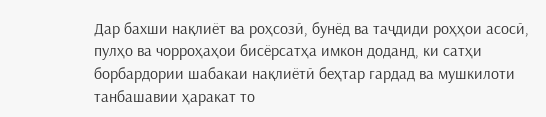Дар бахши нақлиёт ва роҳсозӣ, бунёд ва таҷдиди роҳҳои асосӣ, пулҳо ва чорроҳаҳои бисёрсатҳа имкон доданд, ки сатҳи борбардории шабакаи нақлиётӣ беҳтар гардад ва мушкилоти танбашавии ҳаракат то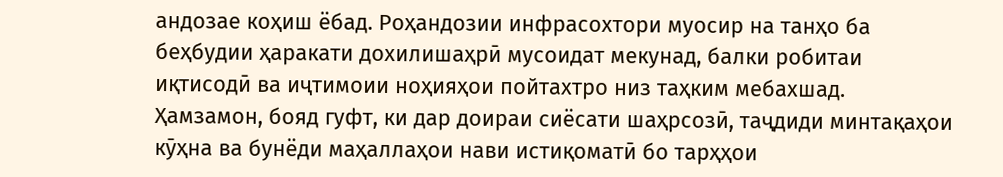андозае коҳиш ёбад. Роҳандозии инфрасохтори муосир на танҳо ба беҳбудии ҳаракати дохилишаҳрӣ мусоидат мекунад, балки робитаи иқтисодӣ ва иҷтимоии ноҳияҳои пойтахтро низ таҳким мебахшад.
Ҳамзамон, бояд гуфт, ки дар доираи сиёсати шаҳрсозӣ, таҷдиди минтақаҳои кӯҳна ва бунёди маҳаллаҳои нави истиқоматӣ бо тарҳҳои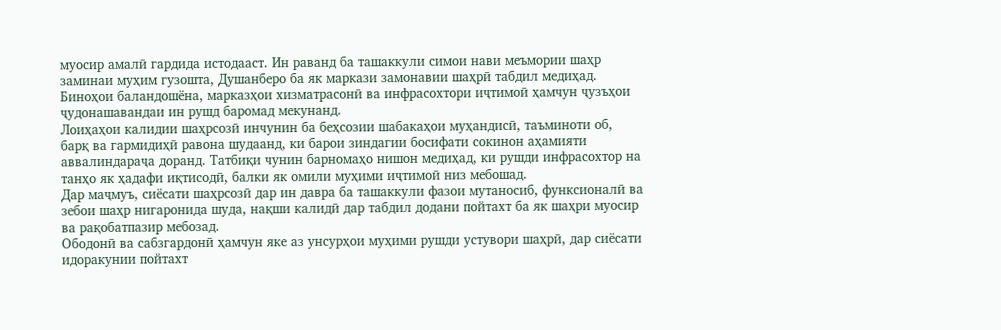муосир амалӣ гардида истодааст. Ин раванд ба ташаккули симои нави меъмории шаҳр заминаи муҳим гузошта, Душанберо ба як маркази замонавии шаҳрӣ табдил медиҳад. Биноҳои баландошёна, марказҳои хизматрасонӣ ва инфрасохтори иҷтимоӣ ҳамчун ҷузъҳои ҷудонашавандаи ин рушд баромад мекунанд.
Лоиҳаҳои калидии шаҳрсозӣ инчунин ба беҳсозии шабакаҳои муҳандисӣ, таъминоти об, барқ ва гармидиҳӣ равона шудаанд, ки барои зиндагии босифати сокинон аҳамияти аввалиндараҷа доранд. Татбиқи чунин барномаҳо нишон медиҳад, ки рушди инфрасохтор на танҳо як ҳадафи иқтисодӣ, балки як омили муҳими иҷтимоӣ низ мебошад.
Дар маҷмуъ, сиёсати шаҳрсозӣ дар ин давра ба ташаккули фазои мутаносиб, функсионалӣ ва зебои шаҳр нигаронида шуда, нақши калидӣ дар табдил додани пойтахт ба як шаҳри муосир ва рақобатпазир мебозад.
Ободонӣ ва сабзгардонӣ ҳамчун яке аз унсурҳои муҳими рушди устувори шаҳрӣ, дар сиёсати идоракунии пойтахт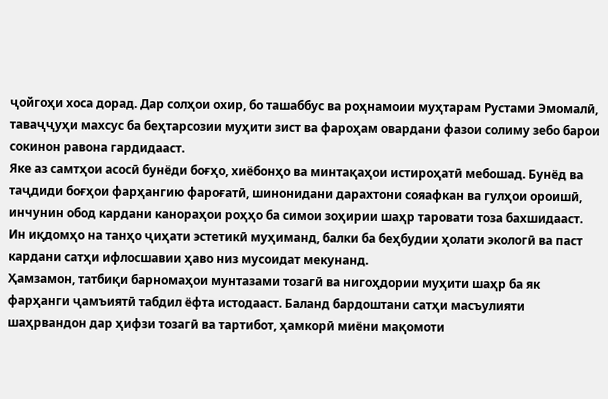ҷойгоҳи хоса дорад. Дар солҳои охир, бо ташаббус ва роҳнамоии муҳтарам Рустами Эмомалӣ, таваҷҷуҳи махсус ба беҳтарсозии муҳити зист ва фароҳам овардани фазои солиму зебо барои сокинон равона гардидааст.
Яке аз самтҳои асосӣ бунёди боғҳо, хиёбонҳо ва минтақаҳои истироҳатӣ мебошад. Бунёд ва таҷдиди боғҳои фарҳангию фароғатӣ, шинонидани дарахтони сояафкан ва гулҳои ороишӣ, инчунин обод кардани канораҳои роҳҳо ба симои зоҳирии шаҳр таровати тоза бахшидааст. Ин иқдомҳо на танҳо ҷиҳати эстетикӣ муҳиманд, балки ба беҳбудии ҳолати экологӣ ва паст кардани сатҳи ифлосшавии ҳаво низ мусоидат мекунанд.
Ҳамзамон, татбиқи барномаҳои мунтазами тозагӣ ва нигоҳдории муҳити шаҳр ба як фарҳанги ҷамъиятӣ табдил ёфта истодааст. Баланд бардоштани сатҳи масъулияти шаҳрвандон дар ҳифзи тозагӣ ва тартибот, ҳамкорӣ миёни мақомоти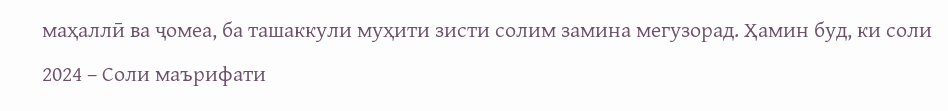маҳаллӣ ва ҷомеа, ба ташаккули муҳити зисти солим замина мегузорад. Ҳамин буд, ки соли 2024 – Соли маърифати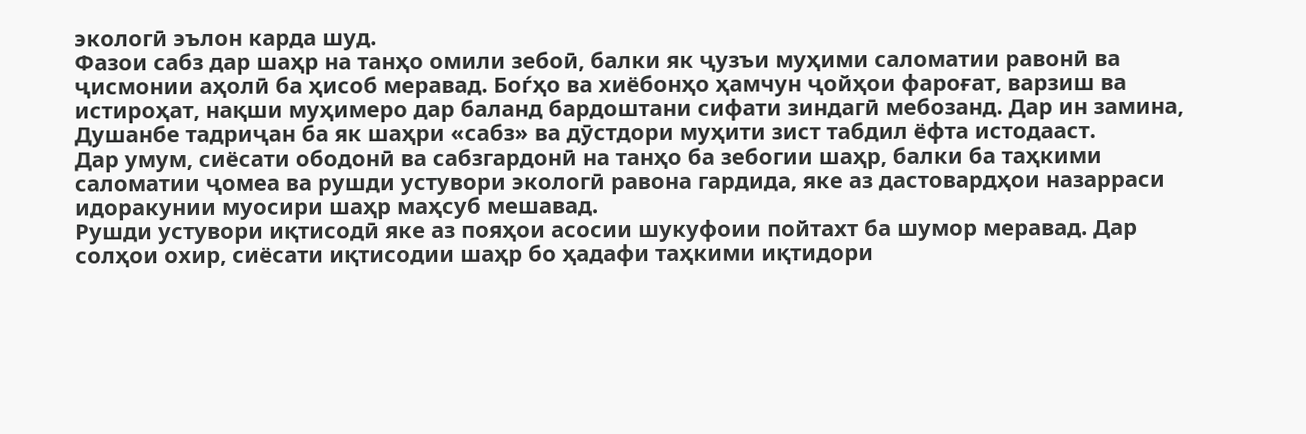экологӣ эълон карда шуд.
Фазои сабз дар шаҳр на танҳо омили зебоӣ, балки як ҷузъи муҳими саломатии равонӣ ва ҷисмонии аҳолӣ ба ҳисоб меравад. Боѓҳо ва хиёбонҳо ҳамчун ҷойҳои фароғат, варзиш ва истироҳат, нақши муҳимеро дар баланд бардоштани сифати зиндагӣ мебозанд. Дар ин замина, Душанбе тадриҷан ба як шаҳри «сабз» ва дӯстдори муҳити зист табдил ёфта истодааст.
Дар умум, сиёсати ободонӣ ва сабзгардонӣ на танҳо ба зебогии шаҳр, балки ба таҳкими саломатии ҷомеа ва рушди устувори экологӣ равона гардида, яке аз дастовардҳои назарраси идоракунии муосири шаҳр маҳсуб мешавад.
Рушди устувори иқтисодӣ яке аз пояҳои асосии шукуфоии пойтахт ба шумор меравад. Дар солҳои охир, сиёсати иқтисодии шаҳр бо ҳадафи таҳкими иқтидори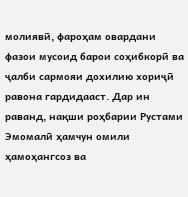молиявӣ, фароҳам овардани фазои мусоид барои соҳибкорӣ ва ҷалби сармояи дохилию хориҷӣ равона гардидааст. Дар ин раванд, нақши роҳбарии Рустами Эмомалӣ ҳамчун омили ҳамоҳангсоз ва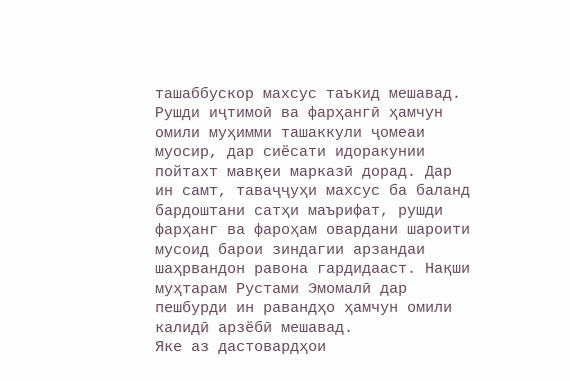ташаббускор махсус таъкид мешавад.
Рушди иҷтимоӣ ва фарҳангӣ ҳамчун омили муҳимми ташаккули ҷомеаи муосир, дар сиёсати идоракунии пойтахт мавқеи марказӣ дорад. Дар ин самт, таваҷҷуҳи махсус ба баланд бардоштани сатҳи маърифат, рушди фарҳанг ва фароҳам овардани шароити мусоид барои зиндагии арзандаи шаҳрвандон равона гардидааст. Нақши муҳтарам Рустами Эмомалӣ дар пешбурди ин равандҳо ҳамчун омили калидӣ арзёбӣ мешавад.
Яке аз дастовардҳои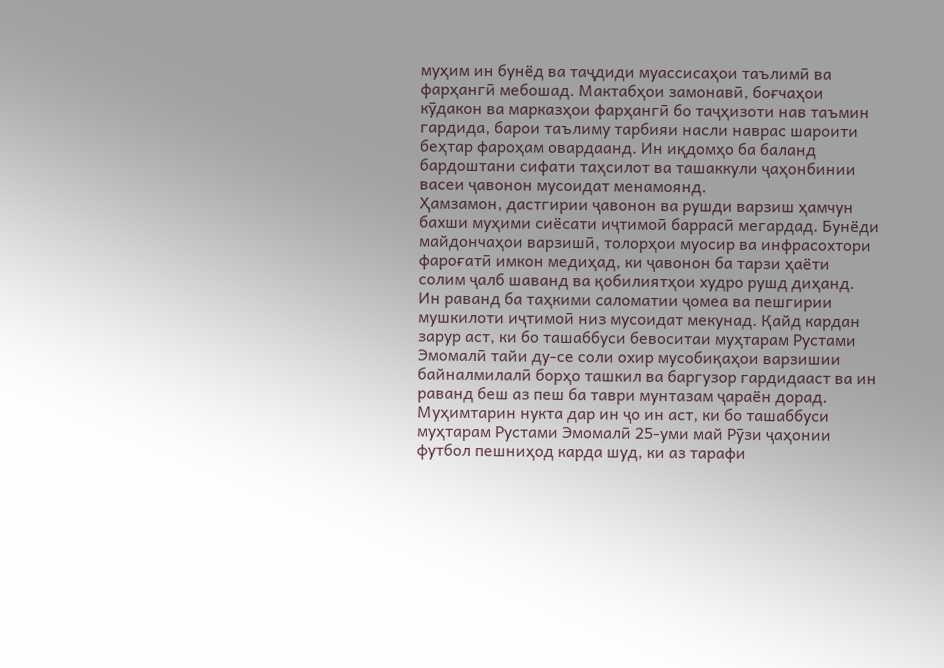муҳим ин бунёд ва таҷдиди муассисаҳои таълимӣ ва фарҳангӣ мебошад. Мактабҳои замонавӣ, боғчаҳои кӯдакон ва марказҳои фарҳангӣ бо таҷҳизоти нав таъмин гардида, барои таълиму тарбияи насли наврас шароити беҳтар фароҳам овардаанд. Ин иқдомҳо ба баланд бардоштани сифати таҳсилот ва ташаккули ҷаҳонбинии васеи ҷавонон мусоидат менамоянд.
Ҳамзамон, дастгирии ҷавонон ва рушди варзиш ҳамчун бахши муҳими сиёсати иҷтимоӣ баррасӣ мегардад. Бунёди майдончаҳои варзишӣ, толорҳои муосир ва инфрасохтори фароғатӣ имкон медиҳад, ки ҷавонон ба тарзи ҳаёти солим ҷалб шаванд ва қобилиятҳои худро рушд диҳанд. Ин раванд ба таҳкими саломатии ҷомеа ва пешгирии мушкилоти иҷтимоӣ низ мусоидат мекунад. Қайд кардан зарур аст, ки бо ташаббуси бевоситаи муҳтарам Рустами Эмомалӣ тайи ду-се соли охир мусобиқаҳои варзишии байналмилалӣ борҳо ташкил ва баргузор гардидааст ва ин раванд беш аз пеш ба таври мунтазам ҷараён дорад. Муҳимтарин нукта дар ин ҷо ин аст, ки бо ташаббуси муҳтарам Рустами Эмомалӣ 25-уми май Рӯзи ҷаҳонии футбол пешниҳод карда шуд, ки аз тарафи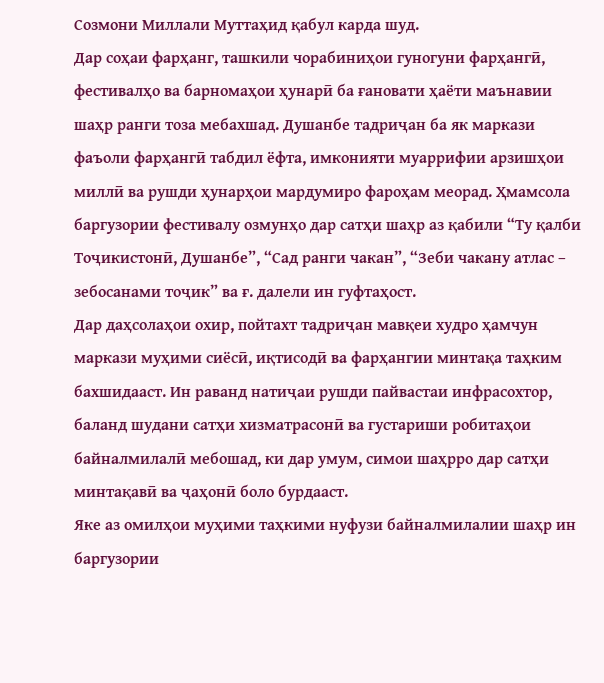Созмони Миллали Муттаҳид қабул карда шуд.
Дар соҳаи фарҳанг, ташкили чорабиниҳои гуногуни фарҳангӣ, фестивалҳо ва барномаҳои ҳунарӣ ба ғановати ҳаёти маънавии шаҳр ранги тоза мебахшад. Душанбе тадриҷан ба як маркази фаъоли фарҳангӣ табдил ёфта, имконияти муаррифии арзишҳои миллӣ ва рушди ҳунарҳои мардумиро фароҳам меорад. Ҳмамсола баргузории фестивалу озмунҳо дар сатҳи шаҳр аз қабили “Ту қалби Тоҷикистонӣ, Душанбе”, “Сад ранги чакан”, “Зеби чакану атлас – зебосанами тоҷик” ва ғ. далели ин гуфтаҳост.
Дар даҳсолаҳои охир, пойтахт тадриҷан мавқеи худро ҳамчун маркази муҳими сиёсӣ, иқтисодӣ ва фарҳангии минтақа таҳким бахшидааст. Ин раванд натиҷаи рушди пайвастаи инфрасохтор, баланд шудани сатҳи хизматрасонӣ ва густариши робитаҳои байналмилалӣ мебошад, ки дар умум, симои шаҳрро дар сатҳи минтақавӣ ва ҷаҳонӣ боло бурдааст.
Яке аз омилҳои муҳими таҳкими нуфузи байналмилалии шаҳр ин баргузории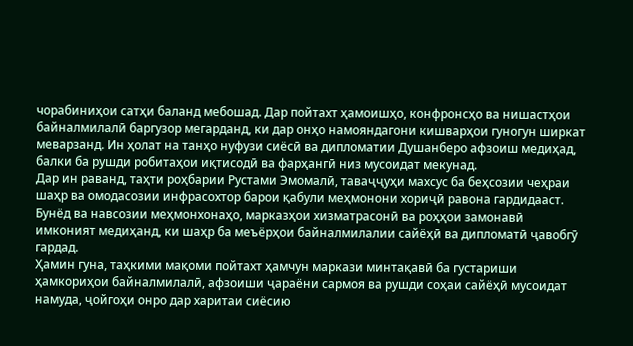чорабиниҳои сатҳи баланд мебошад. Дар пойтахт ҳамоишҳо, конфронсҳо ва нишастҳои байналмилалӣ баргузор мегарданд, ки дар онҳо намояндагони кишварҳои гуногун ширкат меварзанд. Ин ҳолат на танҳо нуфузи сиёсӣ ва дипломатии Душанберо афзоиш медиҳад, балки ба рушди робитаҳои иқтисодӣ ва фарҳангӣ низ мусоидат мекунад.
Дар ин раванд, таҳти роҳбарии Рустами Эмомалӣ, таваҷҷуҳи махсус ба беҳсозии чеҳраи шаҳр ва омодасозии инфрасохтор барои қабули меҳмонони хориҷӣ равона гардидааст. Бунёд ва навсозии меҳмонхонаҳо, марказҳои хизматрасонӣ ва роҳҳои замонавӣ имконият медиҳанд, ки шаҳр ба меъёрҳои байналмилалии сайёҳӣ ва дипломатӣ ҷавобгӯ гардад.
Ҳамин гуна, таҳкими мақоми пойтахт ҳамчун маркази минтақавӣ ба густариши ҳамкориҳои байналмилалӣ, афзоиши ҷараёни сармоя ва рушди соҳаи сайёҳӣ мусоидат намуда, ҷойгоҳи онро дар харитаи сиёсию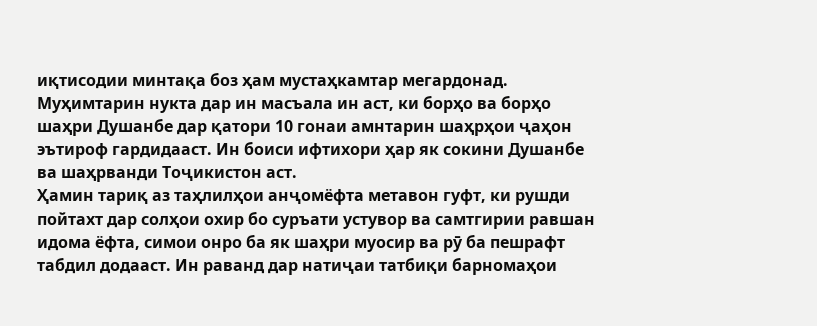иқтисодии минтақа боз ҳам мустаҳкамтар мегардонад.
Муҳимтарин нукта дар ин масъала ин аст, ки борҳо ва борҳо шаҳри Душанбе дар қатори 10 гонаи амнтарин шаҳрҳои ҷаҳон эътироф гардидааст. Ин боиси ифтихори ҳар як сокини Душанбе ва шаҳрванди Тоҷикистон аст.
Ҳамин тариқ аз таҳлилҳои анҷомёфта метавон гуфт, ки рушди пойтахт дар солҳои охир бо суръати устувор ва самтгирии равшан идома ёфта, симои онро ба як шаҳри муосир ва рӯ ба пешрафт табдил додааст. Ин раванд дар натиҷаи татбиқи барномаҳои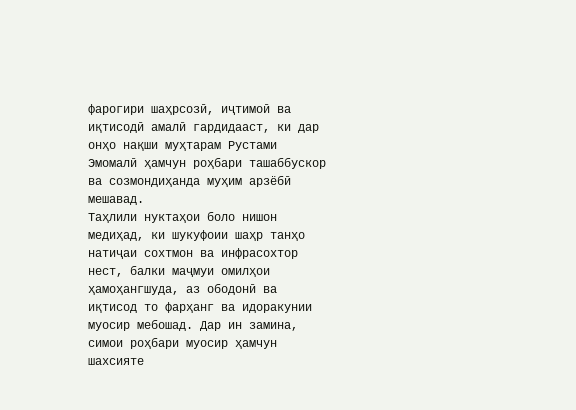фарогири шаҳрсозӣ, иҷтимоӣ ва иқтисодӣ амалӣ гардидааст, ки дар онҳо нақши муҳтарам Рустами Эмомалӣ ҳамчун роҳбари ташаббускор ва созмондиҳанда муҳим арзёбӣ мешавад.
Таҳлили нуктаҳои боло нишон медиҳад, ки шукуфоии шаҳр танҳо натиҷаи сохтмон ва инфрасохтор нест, балки маҷмуи омилҳои ҳамоҳангшуда, аз ободонӣ ва иқтисод то фарҳанг ва идоракунии муосир мебошад. Дар ин замина, симои роҳбари муосир ҳамчун шахсияте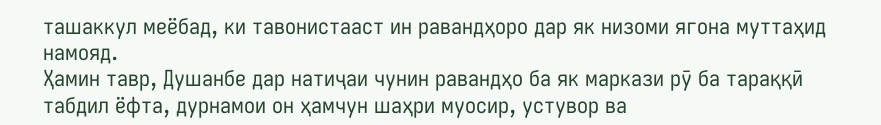ташаккул меёбад, ки тавонистааст ин равандҳоро дар як низоми ягона муттаҳид намояд.
Ҳамин тавр, Душанбе дар натиҷаи чунин равандҳо ба як маркази рӯ ба тараққӣ табдил ёфта, дурнамои он ҳамчун шаҳри муосир, устувор ва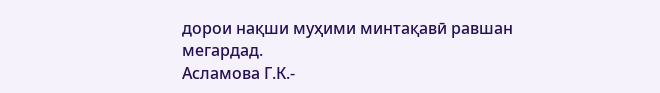дорои нақши муҳими минтақавӣ равшан мегардад.
Асламова Г.К.-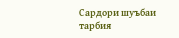Сардори шуъбаи тарбия